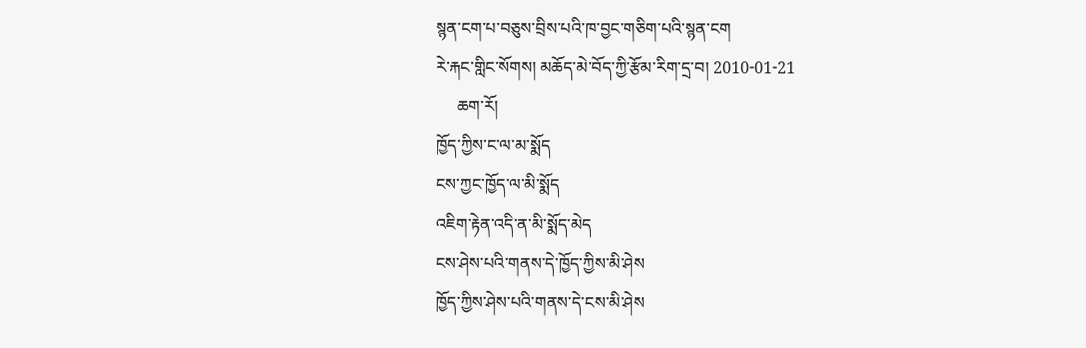སྙན་ངག་པ་བཅུས་བྲིས་པའི་ཁ་བྱང་གཅིག་པའི་སྙན་ངག
རེ་རྐང་གླིང་སོགས། མཆོད་མེ་བོད་ཀྱི་རྩོམ་རིག་དྲ་བ། 2010-01-21
     ཆག་རོ།
ཁྱོད་ཀྱིས་ང་ལ་མ་སྨོད
ངས་ཀྱང་ཁྱོད་ལ་མི་སྨོད
འཇིག་རྟེན་འདི་ན་མི་སྨོད་མེད
ངས་ཤེས་པའི་གནས་དེ་ཁྱོད་ཀྱིས་མི་ཤེས
ཁྱོད་ཀྱིས་ཤེས་པའི་གནས་དེ་ངས་མི་ཤེས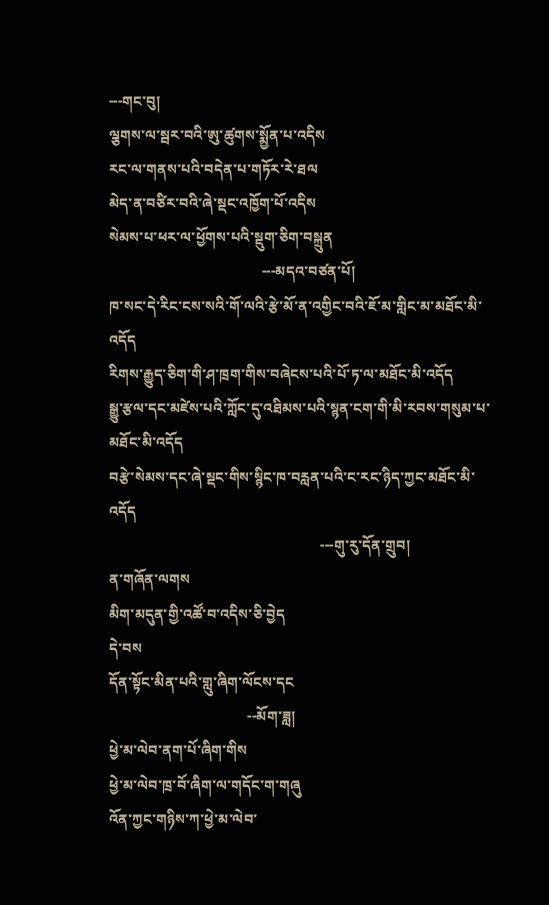---གང་བུ།
ལྕགས་ལ་སྦར་བའི་ཨུ་ཚུགས་སྨྱོན་པ་འདིས
རང་ལ་གནས་པའི་བདེན་པ་གཏོར་རེ་ཐལ
མེད་ན་བཙིར་བའི་ཞེ་སྡང་འཁྱོག་པོ་འདིས
སེམས་པ་ཕར་ལ་ཕྱོགས་པའི་སྡུག་ཅིག་བསྐྲུན
                                          ---མདའ་བཙན་པོ།
ཁ་སང་དེ་རིང་ངས་སའི་གོ་ལའི་རྩེ་མོ་ན་འགྱིང་བའི་ཇོ་མ་གླིང་མ་མཐོང་མི་འདོད
རིགས་རྒྱུད་ཅིག་གི་ཤ་ཁྲག་གིས་བཞེངས་པའི་པོ་ཏ་ལ་མཐོང་མི་འདོད
སྒྱུ་རྩལ་དང་མཛེས་པའི་ཀློང་དུ་འཐིམས་པའི་སྙན་ངག་གི་མི་རབས་གསུམ་པ་མཐོང་མི་འདོད
བརྩེ་སེམས་དང་ཞེ་སྡང་གིས་སྙིང་ཁ་བརླན་པའི་ང་རང་ཉིད་ཀྱང་མཐོང་མི་འདོད
                                                          ---གུ་རུ་དོན་གྲུབ།
ན་གཞོན་ལགས
མིག་མདུན་གྱི་འཚོ་བ་འདིས་ཅི་བྱེད
དེ་བས
དོན་སྟོང་མིན་པའི་གླུ་ཞིག་ལོངས་དང
                                      --མོག་ཟླ།
ཕྱེ་མ་ལེབ་ནག་པོ་ཞིག་གིས
ཕྱེ་མ་ལེབ་ཁྲ་བོ་ཞིག་ལ་གདོང་ག་གཞུ
འོན་ཀྱང་གཉིས་ཀ་ཕྱེ་མ་ལེབ་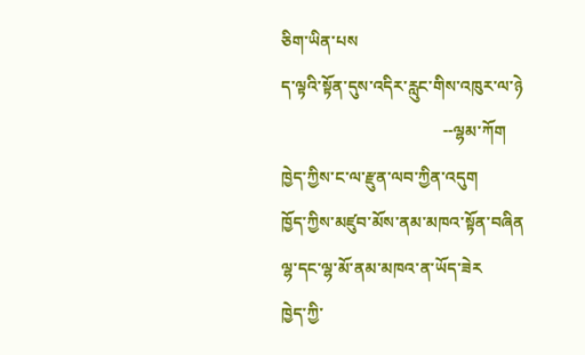ཅིག་ཡིན་པས
ད་ལྟའི་སྟོན་དུས་འདིར་རླུང་གིས་འཁུར་ལ་ཉེ
                                       --ལྷམ་ཀོག
ཁྱེད་ཀྱིས་ང་ལ་རྫུན་ལབ་ཀྱིན་འདུག
ཁྱོད་ཀྱིས་མཛུབ་མོས་ནམ་མཁའ་སྟོན་བཞིན
ལྷ་དང་ལྷ་མོ་ནམ་མཁའ་ན་ཡོད་ཟེར
ཁྱེད་ཀྱི་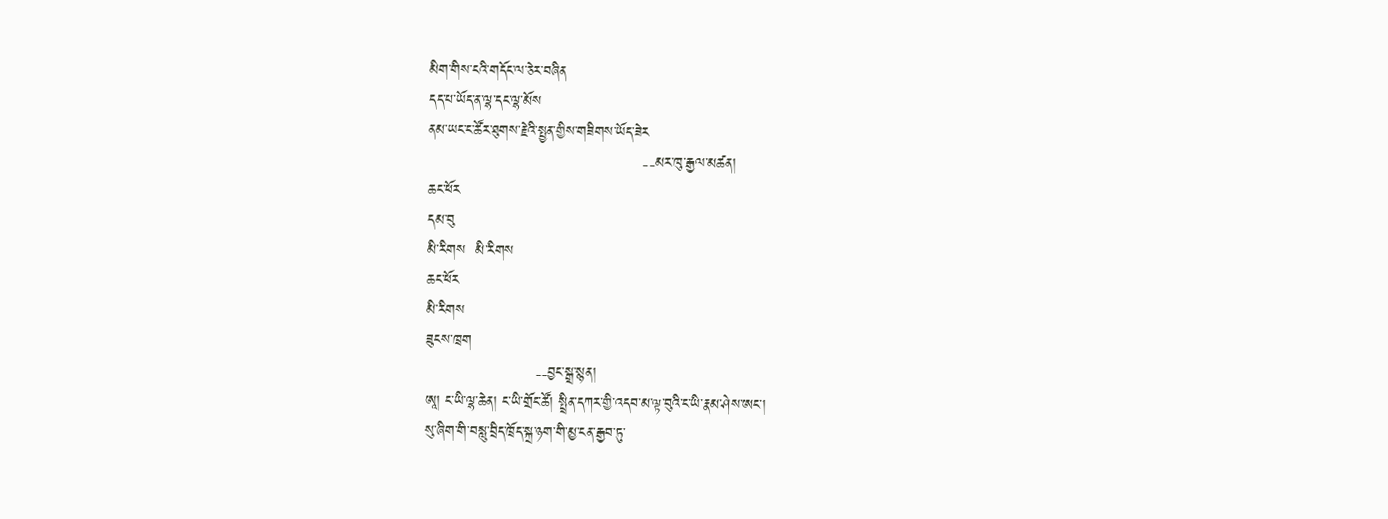མིག་གིས་ངའི་གདོང་ལ་ཅེར་བཞིན
དད་པ་ཡོད་ན་ལྷ་དང་ལྷ་མོས
ནམ་ཡང་ང་ཚོར་ཐུགས་རྗེའི་སྤྱན་གྱིས་གཟིགས་ཡོད་ཟེར
                                           --མར་ཁུ་རྒྱལ་མཚན།
ཆང་ཕོར
དམ་བུ
མི་རིགས  མི་རིགས
ཆང་ཕོར
མི་རིགས
ཟུངས་ཁྲག
                      --བྱང་སྒྲ་སྙན།
ཨཱ། ང་ཡི་ལྷ་ཆེན། ང་ཡི་གྲོང་ཚོ། སྤྲིན་དཀར་གྱི་འདབ་མ་ལྟ་བུའི་ང་ཡི་རྣམ་ཤེས་ཨང་།
སུ་ཞིག་གི་བསླུ་བྲིད་ཁྲོད་སྐྲ་ཉག་གི་མྱ་ངན་རྒྱབ་ཏུ་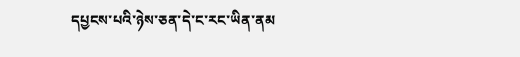དཔྱངས་པའི་ཉེས་ཅན་དེ་ང་རང་ཡིན་ནམ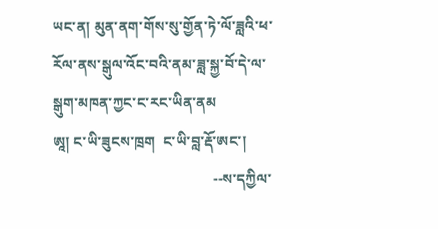ཡང་ན། མུན་ནག་གོས་སུ་གྱོན་ཏེ་ལོ་ཟླའི་ཕ་རོལ་ནས་སྒུལ་འོང་བའི་ནམ་ཟླ་སྐྱ་བོ་དེ་ལ་སྒུག་མཁན་ཀྱང་ང་རང་ཡིན་ནམ
ཨཱ། ང་ཡི་ཟུངས་ཁྲག  ང་ཡི་བླ་རྡོ་ཨང་།
                                            --ས་དཀྱིལ་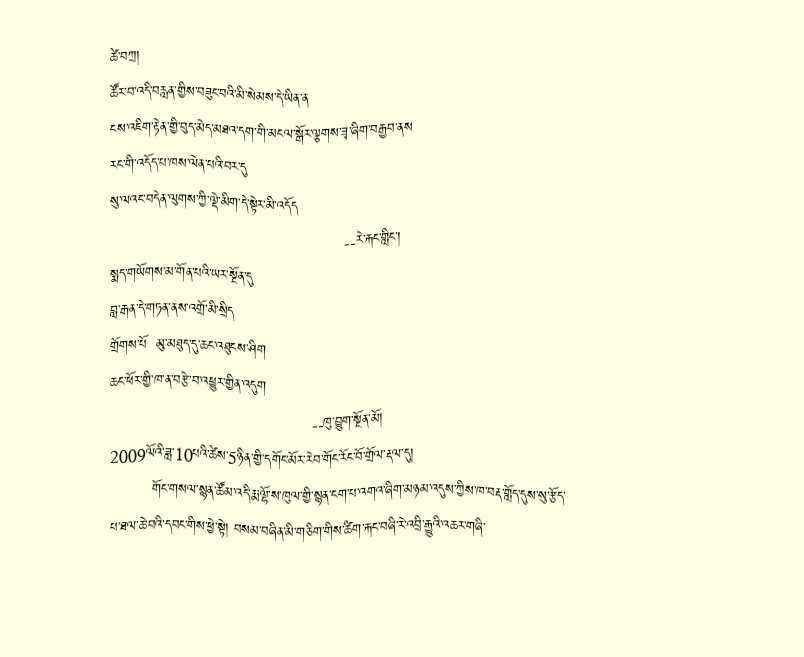ཚེ་བཀྲ།
ཚོར་བ་འདི་བརླན་གྱིས་བཟུང་བའི་མི་སེམས་དེ་ཡིན་ན
ངས་འཇིག་རྟེན་གྱི་བུད་མེད་མཐའ་དག་གི་མངལ་སྒོར་ལྕགས་ཟྭ་ཞིག་བརྒྱབ་ནས
རང་གི་འདོད་པ་ཁས་ལེན་པའི་བར་དུ
སུ་ལའང་བདེན་ལུགས་ཀྱི་ལྡེ་མིག་དེ་སྟེར་མི་འདོད
                                                  --རེ་རྐང་གླིང་།
སྨད་གཡོགས་མ་གོན་པའི་ཡར་སྔོན་དུ
བླ་རྒན་དེ་གཏན་ནས་འགྲོ་མི་སྲིད
གྲོགས་པོ  མུ་མཐུད་དུ་ཆང་འཐུངས་ཤིག
ཆང་ཕོར་གྱི་ཁ་ན་བརྩེ་བ་འཕྱུར་གྱིན་འདུག
                                           --ཁུ་བྱུག་སྔོན་མོ།
2009ལོའི་ཟླ་10པའི་ཚེས་5ཉིན་གྱི་དགོང་མོར་རེབ་གོང་རོང་བོ་གྲོལ་རྡལ་དུ།
         གོང་གསལ་སྙན་ཚོམ་འདི་རྨ་ལྷོ་ས་ཁུལ་གྱི་སྙན་ངག་པ་འགའ་ཞིག་མཉམ་འདུས་ཀྱིས་ཁ་བརྡ་གློད་དུས་སུ་རྩོད་པ་ཐལ་ཆེ་བའི་དབང་གིས་ཕྱེ་སྟེ། བསམ་བཞིན་མི་གཅིག་གིས་ཚིག་རྐང་བཞི་རེ་འབྲི་རྒྱུའི་འཆར་གཞི་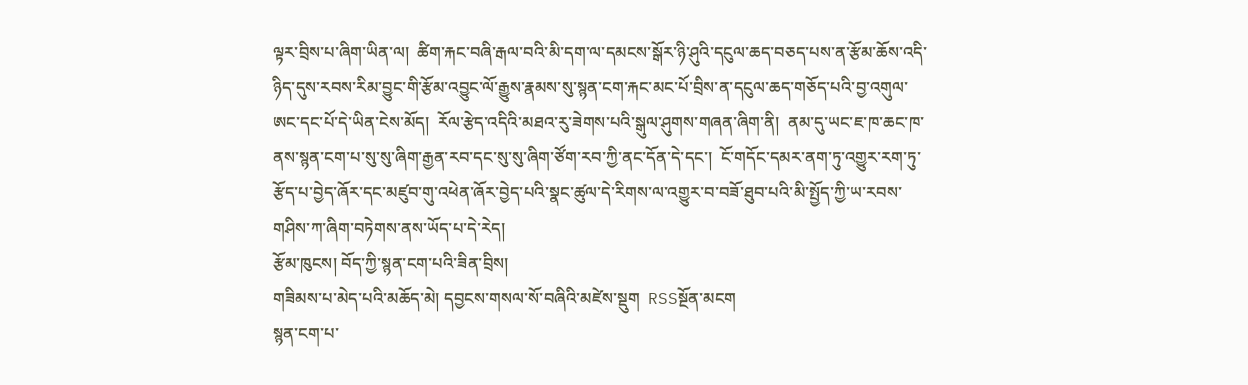ལྟར་བྲིས་པ་ཞིག་ཡིན་ལ།  ཚིག་རྐང་བཞི་རྒལ་བའི་མི་དག་ལ་དམངས་སྒོར་ཉི་ཤུའི་དངུལ་ཆད་བཅད་པས་ན་རྩོམ་ཆོས་འདི་ཉིད་དུས་རབས་རིམ་བྱུང་གི་རྩོམ་འབྱུང་ལོ་རྒྱུས་རྣམས་སུ་སྙན་ངག་རྐང་མང་པོ་བྲིས་ན་དངུལ་ཆད་གཅོད་པའི་བྱ་འགུལ་ཨང་དང་པོ་དེ་ཡིན་ངེས་མོད།  རོལ་རྩེད་འདིའི་མཐའ་རུ་ཟེགས་པའི་སྒུལ་ཤུགས་གཞན་ཞིག་ནི།  ནམ་དུ་ཡང་ཇ་ཁ་ཆང་ཁ་ནས་སྙན་ངག་པ་སུ་སུ་ཞིག་རྒྱན་རབ་དང་སུ་སུ་ཞིག་ཙོག་རབ་ཀྱི་ནང་དོན་དེ་དང་།  ངོ་གདོང་དམར་ནག་ཏུ་འགྱུར་རག་ཏུ་རྩོད་པ་བྱེད་ཞོར་དང་མཛུབ་གུ་འཕེན་ཞོར་བྱེད་པའི་སྣང་ཚུལ་དེ་རིགས་ལ་འགྱུར་བ་བཟོ་ཐུབ་པའི་མི་སྤྱོད་ཀྱི་ཡ་རབས་གཤིས་ཀ་ཞིག་བཏེགས་ནས་ཡོད་པ་དེ་རེད།
རྩོམ་ཁུངས། བོད་ཀྱི་སྙན་ངག་པའི་ཟིན་བྲིས།
གཟིམས་པ་མེད་པའི་མཆོད་མེ། དབྱངས་གསལ་སོ་བཞིའི་མཛེས་སྡུག  RSSསྔོན་མངག
སྙན་ངག་པ་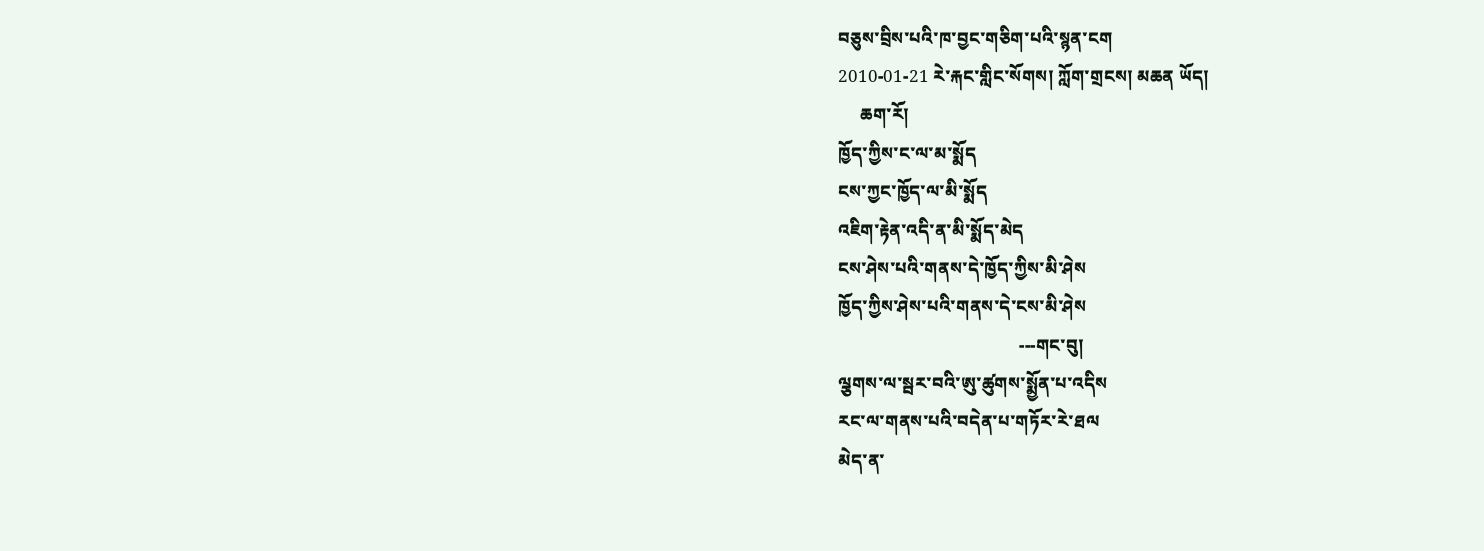བཅུས་བྲིས་པའི་ཁ་བྱང་གཅིག་པའི་སྙན་ངག
2010-01-21 རེ་རྐང་གླིང་སོགས། ཀློག་གྲངས། མཆན ཡོད།
     ཆག་རོ།
ཁྱོད་ཀྱིས་ང་ལ་མ་སྨོད
ངས་ཀྱང་ཁྱོད་ལ་མི་སྨོད
འཇིག་རྟེན་འདི་ན་མི་སྨོད་མེད
ངས་ཤེས་པའི་གནས་དེ་ཁྱོད་ཀྱིས་མི་ཤེས
ཁྱོད་ཀྱིས་ཤེས་པའི་གནས་དེ་ངས་མི་ཤེས
                                         ---གང་བུ།
ལྕགས་ལ་སྦར་བའི་ཨུ་ཚུགས་སྨྱོན་པ་འདིས
རང་ལ་གནས་པའི་བདེན་པ་གཏོར་རེ་ཐལ
མེད་ན་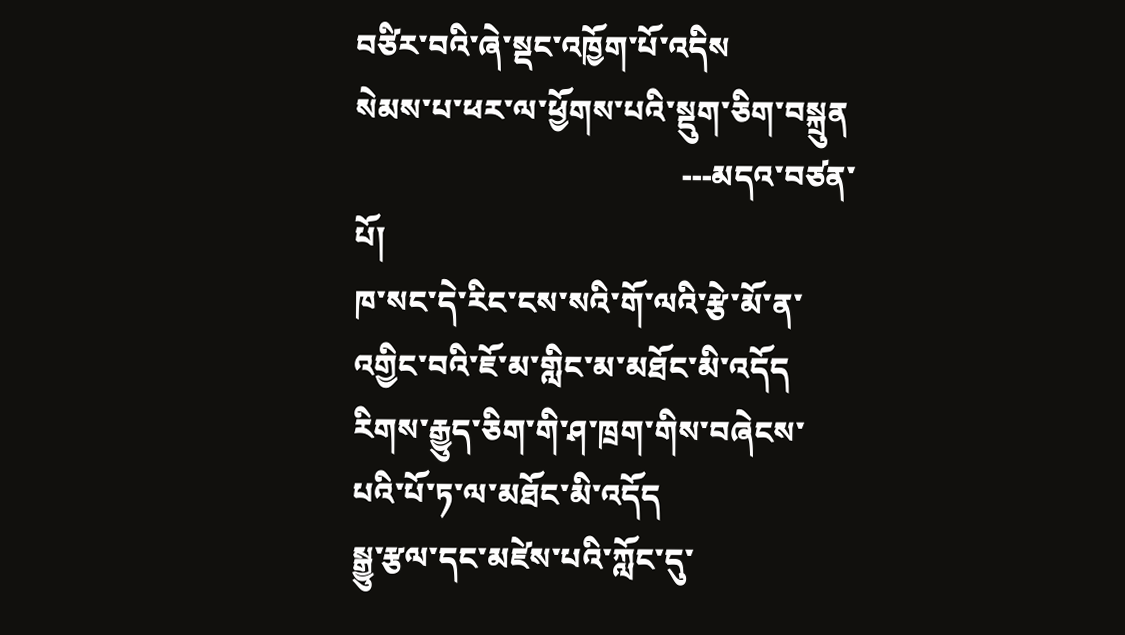བཙིར་བའི་ཞེ་སྡང་འཁྱོག་པོ་འདིས
སེམས་པ་ཕར་ལ་ཕྱོགས་པའི་སྡུག་ཅིག་བསྐྲུན
                                          ---མདའ་བཙན་པོ།
ཁ་སང་དེ་རིང་ངས་སའི་གོ་ལའི་རྩེ་མོ་ན་འགྱིང་བའི་ཇོ་མ་གླིང་མ་མཐོང་མི་འདོད
རིགས་རྒྱུད་ཅིག་གི་ཤ་ཁྲག་གིས་བཞེངས་པའི་པོ་ཏ་ལ་མཐོང་མི་འདོད
སྒྱུ་རྩལ་དང་མཛེས་པའི་ཀློང་དུ་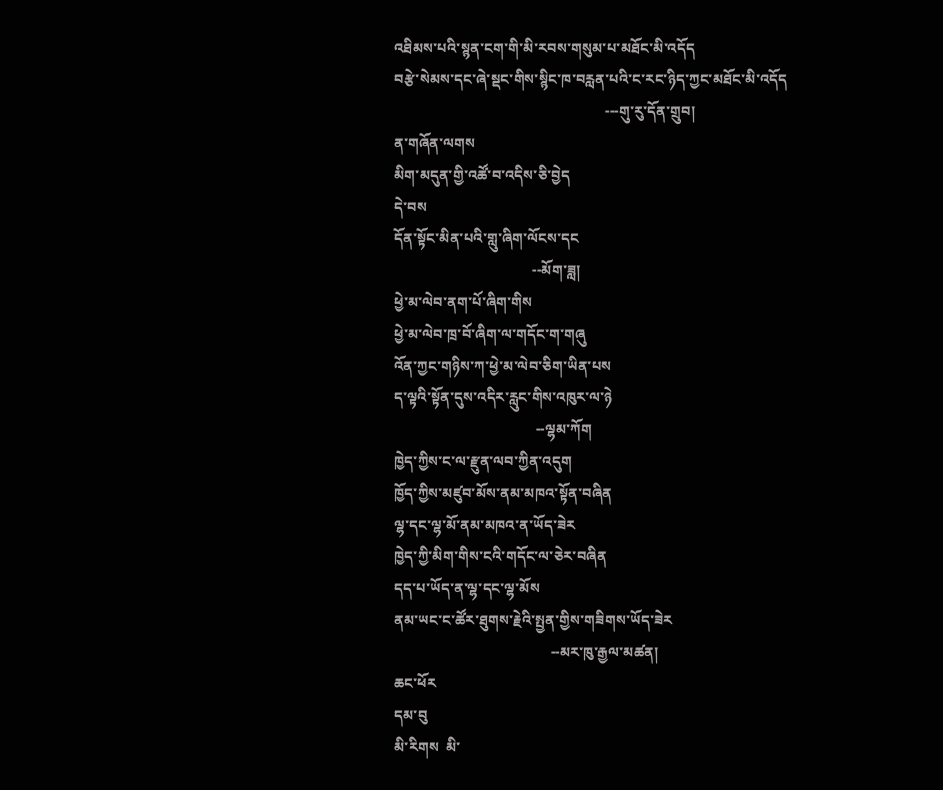འཐིམས་པའི་སྙན་ངག་གི་མི་རབས་གསུམ་པ་མཐོང་མི་འདོད
བརྩེ་སེམས་དང་ཞེ་སྡང་གིས་སྙིང་ཁ་བརླན་པའི་ང་རང་ཉིད་ཀྱང་མཐོང་མི་འདོད
                                                          ---གུ་རུ་དོན་གྲུབ།
ན་གཞོན་ལགས
མིག་མདུན་གྱི་འཚོ་བ་འདིས་ཅི་བྱེད
དེ་བས
དོན་སྟོང་མིན་པའི་གླུ་ཞིག་ལོངས་དང
                                      --མོག་ཟླ།
ཕྱེ་མ་ལེབ་ནག་པོ་ཞིག་གིས
ཕྱེ་མ་ལེབ་ཁྲ་བོ་ཞིག་ལ་གདོང་ག་གཞུ
འོན་ཀྱང་གཉིས་ཀ་ཕྱེ་མ་ལེབ་ཅིག་ཡིན་པས
ད་ལྟའི་སྟོན་དུས་འདིར་རླུང་གིས་འཁུར་ལ་ཉེ
                                       --ལྷམ་ཀོག
ཁྱེད་ཀྱིས་ང་ལ་རྫུན་ལབ་ཀྱིན་འདུག
ཁྱོད་ཀྱིས་མཛུབ་མོས་ནམ་མཁའ་སྟོན་བཞིན
ལྷ་དང་ལྷ་མོ་ནམ་མཁའ་ན་ཡོད་ཟེར
ཁྱེད་ཀྱི་མིག་གིས་ངའི་གདོང་ལ་ཅེར་བཞིན
དད་པ་ཡོད་ན་ལྷ་དང་ལྷ་མོས
ནམ་ཡང་ང་ཚོར་ཐུགས་རྗེའི་སྤྱན་གྱིས་གཟིགས་ཡོད་ཟེར
                                           --མར་ཁུ་རྒྱལ་མཚན།
ཆང་ཕོར
དམ་བུ
མི་རིགས  མི་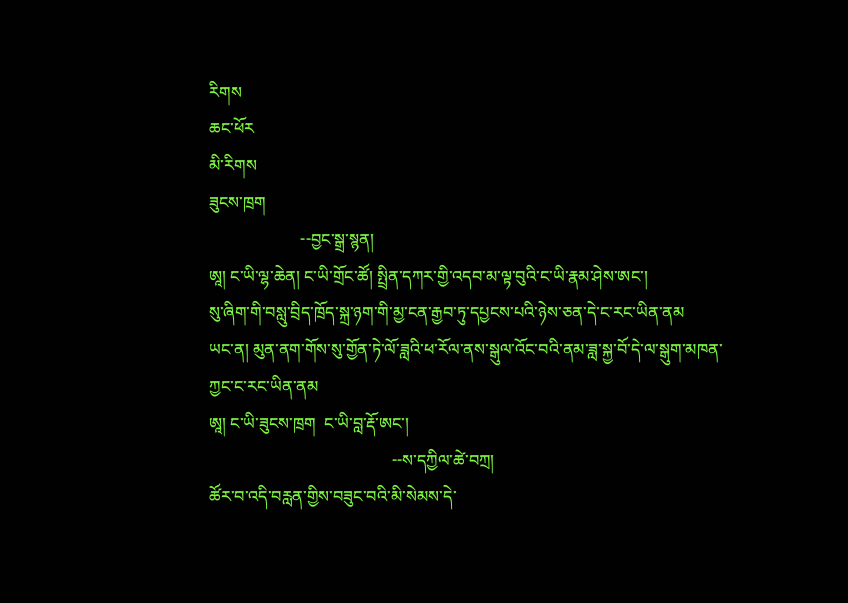རིགས
ཆང་ཕོར
མི་རིགས
ཟུངས་ཁྲག
                      --བྱང་སྒྲ་སྙན།
ཨཱ། ང་ཡི་ལྷ་ཆེན། ང་ཡི་གྲོང་ཚོ། སྤྲིན་དཀར་གྱི་འདབ་མ་ལྟ་བུའི་ང་ཡི་རྣམ་ཤེས་ཨང་།
སུ་ཞིག་གི་བསླུ་བྲིད་ཁྲོད་སྐྲ་ཉག་གི་མྱ་ངན་རྒྱབ་ཏུ་དཔྱངས་པའི་ཉེས་ཅན་དེ་ང་རང་ཡིན་ནམ
ཡང་ན། མུན་ནག་གོས་སུ་གྱོན་ཏེ་ལོ་ཟླའི་ཕ་རོལ་ནས་སྒུལ་འོང་བའི་ནམ་ཟླ་སྐྱ་བོ་དེ་ལ་སྒུག་མཁན་ཀྱང་ང་རང་ཡིན་ནམ
ཨཱ། ང་ཡི་ཟུངས་ཁྲག  ང་ཡི་བླ་རྡོ་ཨང་།
                                            --ས་དཀྱིལ་ཚེ་བཀྲ།
ཚོར་བ་འདི་བརླན་གྱིས་བཟུང་བའི་མི་སེམས་དེ་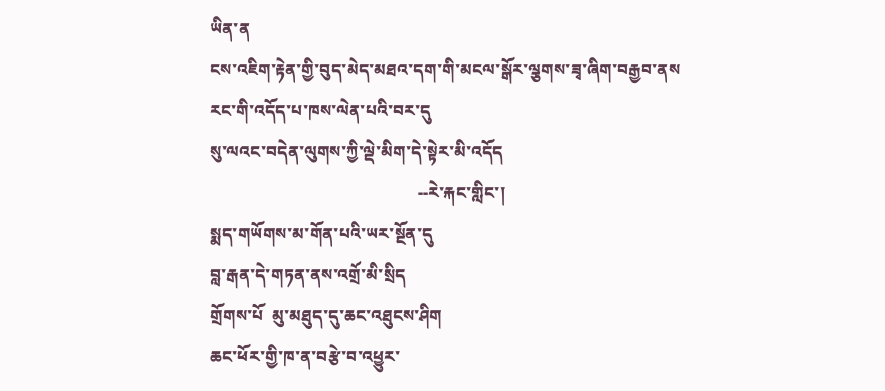ཡིན་ན
ངས་འཇིག་རྟེན་གྱི་བུད་མེད་མཐའ་དག་གི་མངལ་སྒོར་ལྕགས་ཟྭ་ཞིག་བརྒྱབ་ནས
རང་གི་འདོད་པ་ཁས་ལེན་པའི་བར་དུ
སུ་ལའང་བདེན་ལུགས་ཀྱི་ལྡེ་མིག་དེ་སྟེར་མི་འདོད
                                                  --རེ་རྐང་གླིང་།
སྨད་གཡོགས་མ་གོན་པའི་ཡར་སྔོན་དུ
བླ་རྒན་དེ་གཏན་ནས་འགྲོ་མི་སྲིད
གྲོགས་པོ  མུ་མཐུད་དུ་ཆང་འཐུངས་ཤིག
ཆང་ཕོར་གྱི་ཁ་ན་བརྩེ་བ་འཕྱུར་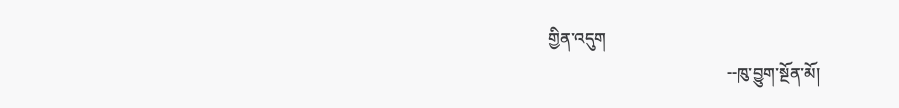གྱིན་འདུག
                                           --ཁུ་བྱུག་སྔོན་མོ།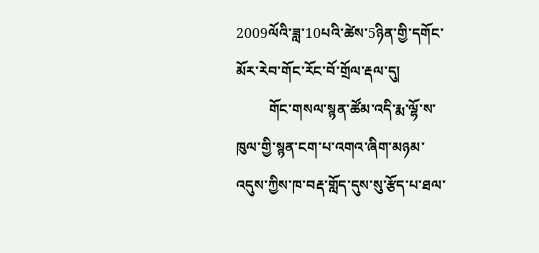2009ལོའི་ཟླ་10པའི་ཚེས་5ཉིན་གྱི་དགོང་མོར་རེབ་གོང་རོང་བོ་གྲོལ་རྡལ་དུ།
         གོང་གསལ་སྙན་ཚོམ་འདི་རྨ་ལྷོ་ས་ཁུལ་གྱི་སྙན་ངག་པ་འགའ་ཞིག་མཉམ་འདུས་ཀྱིས་ཁ་བརྡ་གློད་དུས་སུ་རྩོད་པ་ཐལ་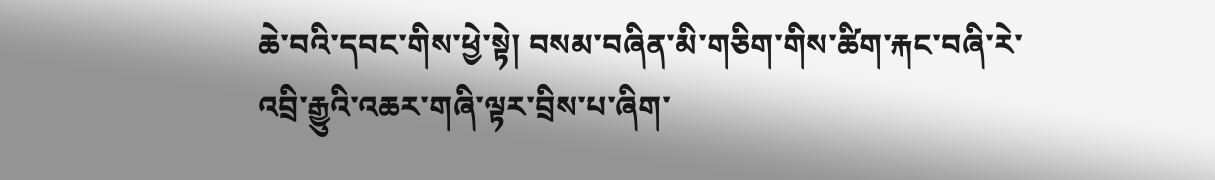ཆེ་བའི་དབང་གིས་ཕྱེ་སྟེ། བསམ་བཞིན་མི་གཅིག་གིས་ཚིག་རྐང་བཞི་རེ་འབྲི་རྒྱུའི་འཆར་གཞི་ལྟར་བྲིས་པ་ཞིག་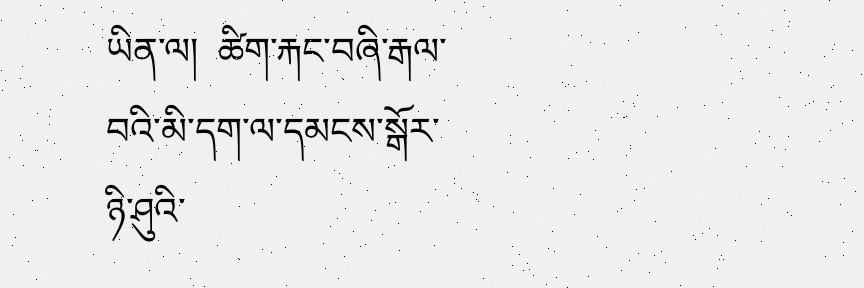ཡིན་ལ།  ཚིག་རྐང་བཞི་རྒལ་བའི་མི་དག་ལ་དམངས་སྒོར་ཉི་ཤུའི་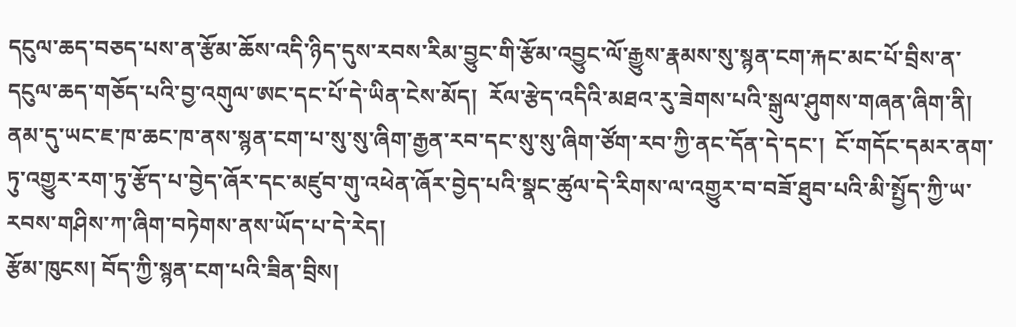དངུལ་ཆད་བཅད་པས་ན་རྩོམ་ཆོས་འདི་ཉིད་དུས་རབས་རིམ་བྱུང་གི་རྩོམ་འབྱུང་ལོ་རྒྱུས་རྣམས་སུ་སྙན་ངག་རྐང་མང་པོ་བྲིས་ན་དངུལ་ཆད་གཅོད་པའི་བྱ་འགུལ་ཨང་དང་པོ་དེ་ཡིན་ངེས་མོད།  རོལ་རྩེད་འདིའི་མཐའ་རུ་ཟེགས་པའི་སྒུལ་ཤུགས་གཞན་ཞིག་ནི།  ནམ་དུ་ཡང་ཇ་ཁ་ཆང་ཁ་ནས་སྙན་ངག་པ་སུ་སུ་ཞིག་རྒྱན་རབ་དང་སུ་སུ་ཞིག་ཙོག་རབ་ཀྱི་ནང་དོན་དེ་དང་།  ངོ་གདོང་དམར་ནག་ཏུ་འགྱུར་རག་ཏུ་རྩོད་པ་བྱེད་ཞོར་དང་མཛུབ་གུ་འཕེན་ཞོར་བྱེད་པའི་སྣང་ཚུལ་དེ་རིགས་ལ་འགྱུར་བ་བཟོ་ཐུབ་པའི་མི་སྤྱོད་ཀྱི་ཡ་རབས་གཤིས་ཀ་ཞིག་བཏེགས་ནས་ཡོད་པ་དེ་རེད།
རྩོམ་ཁུངས། བོད་ཀྱི་སྙན་ངག་པའི་ཟིན་བྲིས།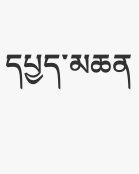དཔྱད་མཆན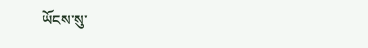ཡོངས་སུ་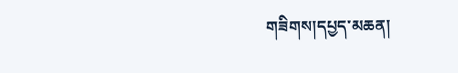གཟིགས།དཔྱད་མཆན།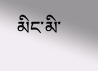མིང་མི་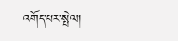འགོད་པར་སྤེལ།